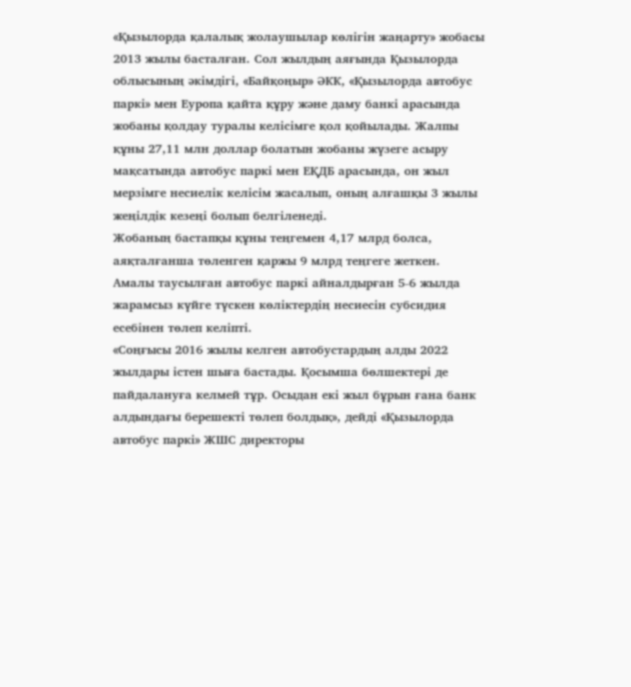«Қызылорда қалалық жолаушылар көлігін жаңарту» жобасы 2013 жылы басталған. Сол жылдың аяғында Қызылорда облысының әкімдігі, «Байқоңыр» ӘКК, «Қызылорда автобус паркі» мен Еуропа қайта құру және даму банкі арасында жобаны қолдау туралы келісімге қол қойылады. Жалпы құны 27,11 млн доллар болатын жобаны жүзеге асыру мақсатында автобус паркі мен ЕҚДБ арасында, он жыл мерзімге несиелік келісім жасалып, оның алғашқы 3 жылы жеңілдік кезеңі болып белгіленеді.
Жобаның бастапқы құны теңгемен 4,17 млрд болса, аяқталғанша төленген қаржы 9 млрд теңгеге жеткен. Амалы таусылған автобус паркі айналдырған 5-6 жылда жарамсыз күйге түскен көліктердің несиесін субсидия есебінен төлеп келіпті.
«Соңғысы 2016 жылы келген автобустардың алды 2022 жылдары істен шыға бастады. Қосымша бөлшектері де пайдалануға келмей тұр. Осыдан екі жыл бұрын ғана банк алдындағы берешекті төлеп болдық», дейді «Қызылорда автобус паркі» ЖШС директоры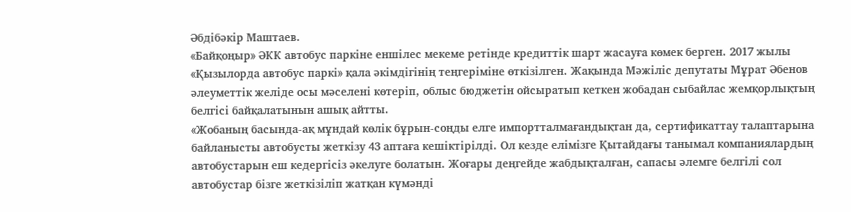Әбдібәкір Маштаев.
«Байқоңыр» ӘКК автобус паркіне еншілес мекеме ретінде кредиттік шарт жасауға көмек берген. 2017 жылы «Қызылорда автобус паркі» қала әкімдігінің теңгеріміне өткізілген. Жақында Мәжіліс депутаты Мұрат Әбенов әлеуметтік желіде осы мәселені көтеріп, облыс бюджетін ойсыратып кеткен жобадан сыбайлас жемқорлықтың белгісі байқалатынын ашық айтты.
«Жобаның басында-ақ мұндай көлік бұрын-соңды елге импортталмағандықтан да, сертификаттау талаптарына байланысты автобусты жеткізу 43 аптаға кешіктірілді. Ол кезде елімізге Қытайдағы танымал компаниялардың автобустарын еш кедергісіз әкелуге болатын. Жоғары деңгейде жабдықталған, сапасы әлемге белгілі сол автобустар бізге жеткізіліп жатқан күмәнді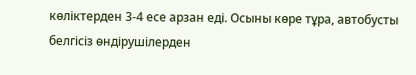көліктерден 3-4 есе арзан еді. Осыны көре тұра, автобусты белгісіз өндірушілерден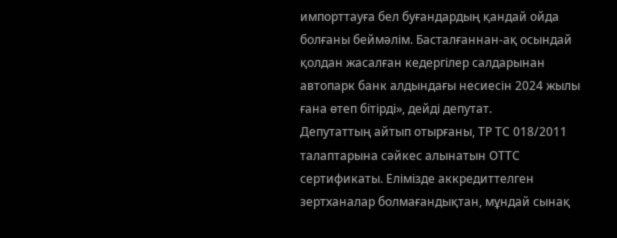импорттауға бел буғандардың қандай ойда болғаны беймәлім. Басталғаннан-ақ осындай қолдан жасалған кедергілер салдарынан автопарк банк алдындағы несиесін 2024 жылы ғана өтеп бітірді», дейді депутат.
Депутаттың айтып отырғаны, ТР ТС 018/2011 талаптарына сәйкес алынатын ОТТС сертификаты. Елімізде аккредиттелген зертханалар болмағандықтан, мұндай сынақ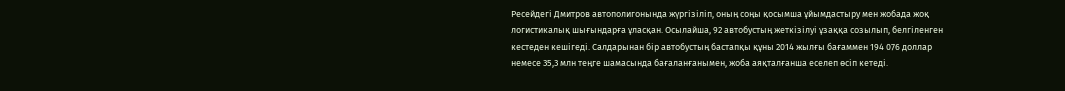Ресейдегі Дмитров автополигонында жүргізіліп, оның соңы қосымша ұйымдастыру мен жобада жоқ логистикалық шығындарға ұласқан. Осылайша, 92 автобустың жеткізілуі ұзаққа созылып, белгіленген кестеден кешігеді. Салдарынан бір автобустың бастапқы құны 2014 жылғы бағаммен 194 076 доллар немесе 35,3 млн теңге шамасында бағаланғанымен, жоба аяқталғанша еселеп өсіп кетеді.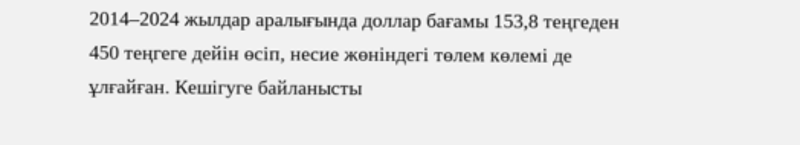2014–2024 жылдар аралығында доллар бағамы 153,8 теңгеден 450 теңгеге дейін өсіп, несие жөніндегі төлем көлемі де ұлғайған. Кешігуге байланысты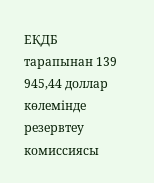ЕҚДБ тарапынан 139 945,44 доллар көлемінде резервтеу комиссиясы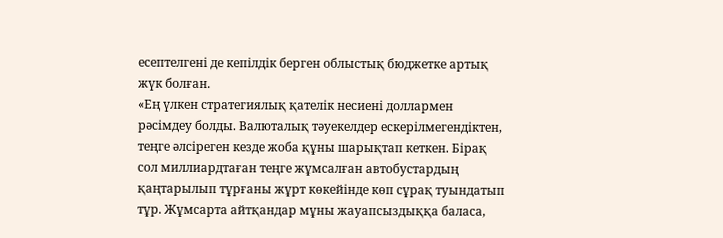есептелгені де кепілдік берген облыстық бюджетке артық жүк болған.
«Ең үлкен стратегиялық қателік несиені доллармен рәсімдеу болды. Валюталық тәуекелдер ескерілмегендіктен, теңге әлсіреген кезде жоба құны шарықтап кеткен. Бірақ сол миллиардтаған теңге жұмсалған автобустардың қаңтарылып тұрғаны жұрт көкейінде көп сұрақ туындатып тұр. Жұмсарта айтқандар мұны жауапсыздыққа баласа,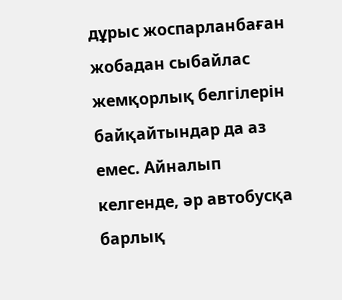дұрыс жоспарланбаған жобадан сыбайлас жемқорлық белгілерін байқайтындар да аз емес. Айналып келгенде, әр автобусқа барлық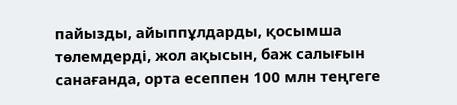пайызды, айыппұлдарды, қосымша төлемдерді, жол ақысын, баж салығын санағанда, орта есеппен 100 млн теңгеге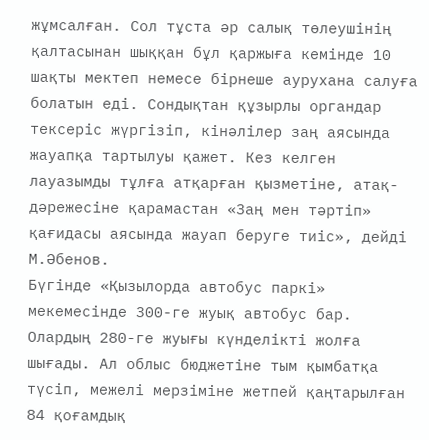жұмсалған. Сол тұста әр салық төлеушінің қалтасынан шыққан бұл қаржыға кемінде 10 шақты мектеп немесе бірнеше аурухана салуға болатын еді. Сондықтан құзырлы органдар тексеріс жүргізіп, кінәлілер заң аясында жауапқа тартылуы қажет. Кез келген лауазымды тұлға атқарған қызметіне, атақ-дәрежесіне қарамастан «Заң мен тәртіп» қағидасы аясында жауап беруге тиіс», дейді М.Әбенов.
Бүгінде «Қызылорда автобус паркі» мекемесінде 300-ге жуық автобус бар. Олардың 280-ге жуығы күнделікті жолға шығады. Ал облыс бюджетіне тым қымбатқа түсіп, межелі мерзіміне жетпей қаңтарылған 84 қоғамдық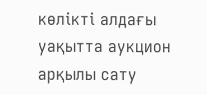көлікті алдағы уақытта аукцион арқылы сату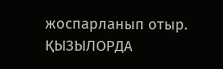жоспарланып отыр.
ҚЫЗЫЛОРДА